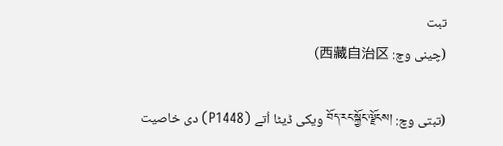تبت
(چینی وچ: 西藏自治区)

(تبتی وچ: བོད་རང་སྐྱོང་ལྗོངས། ویکی ڈیٹا اُتے (P1448) دی خاصیت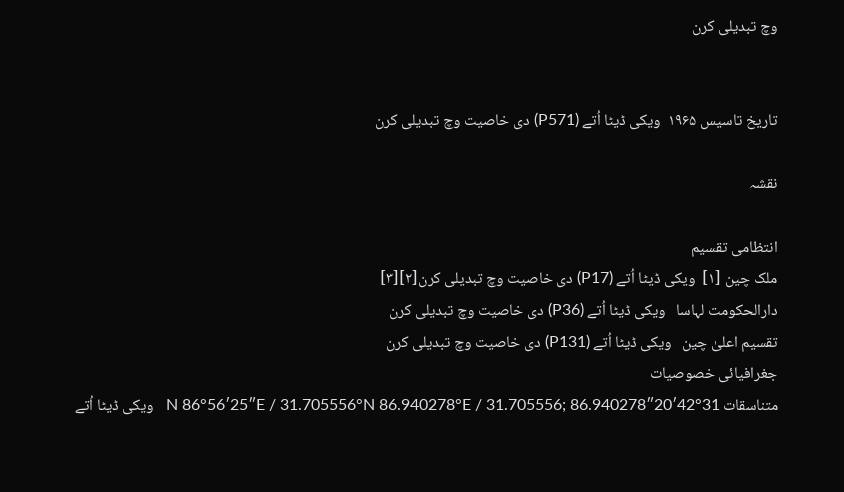وچ تبدیلی کرن


تاریخ تاسیس ۱۹۶۵  ویکی ڈیٹا اُتے (P571) دی خاصیت وچ تبدیلی کرن

نقشہ

انتظامی تقسیم
ملک چین [۱]  ویکی ڈیٹا اُتے (P17) دی خاصیت وچ تبدیلی کرن[۲][۳]
دارالحکومت لہاسا   ویکی ڈیٹا اُتے (P36) دی خاصیت وچ تبدیلی کرن
تقسیم اعلیٰ چین   ویکی ڈیٹا اُتے (P131) دی خاصیت وچ تبدیلی کرن
جغرافیائی خصوصیات
متناسقات 31°42′20″N 86°56′25″E / 31.705556°N 86.940278°E / 31.705556; 86.940278   ویکی ڈیٹا اُتے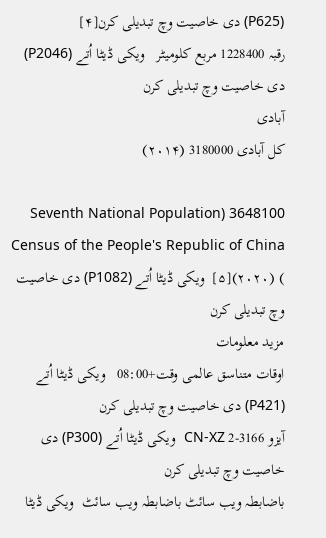(P625) دی خاصیت وچ تبدیلی کرن[۴]
رقبہ 1228400 مربع کلومیٹر   ویکی ڈیٹا اُتے (P2046) دی خاصیت وچ تبدیلی کرن
آبادی
کل آبادی 3180000 (۲۰۱۴)

3648100 (Seventh National Population Census of the People's Republic of China ) (۲۰۲۰)[۵]  ویکی ڈیٹا اُتے (P1082) دی خاصیت وچ تبدیلی کرن
مزید معلومات
اوقات متناسق عالمی وقت+08:00   ویکی ڈیٹا اُتے (P421) دی خاصیت وچ تبدیلی کرن
آیزو 3166-2 CN-XZ  ویکی ڈیٹا اُتے (P300) دی خاصیت وچ تبدیلی کرن
باضابطہ ویب سائٹ باضابطہ ویب سائٹ  ویکی ڈیٹا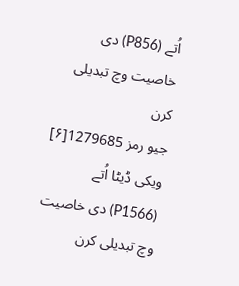اُتے (P856) دی خاصیت وچ تبدیلی کرن
جیو رمز 1279685[۶]  ویکی ڈیٹا اُتے (P1566) دی خاصیت وچ تبدیلی کرن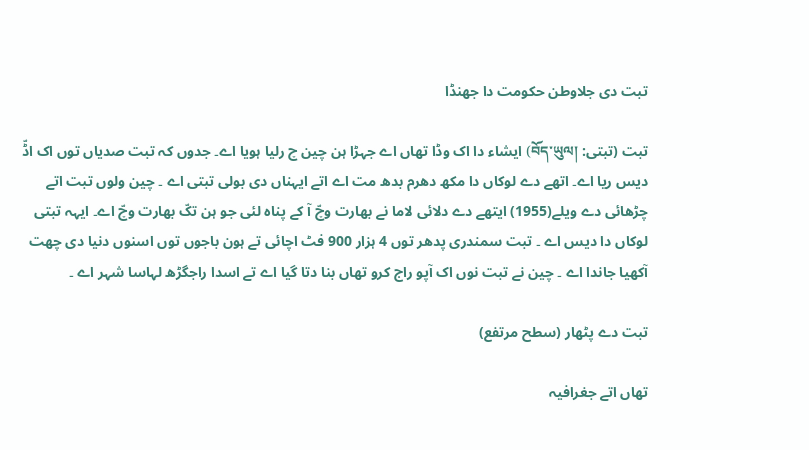تبت دی جلاوطن حکومت دا جھنڈا

تبت (تبتی: བོད་ཡུལ།) ایشاء دا اک وڈا تھاں اے جہڑا ہن چین چ رلیا ہویا اے۔ جدوں کہ تبت صدیاں توں اک اڈّ دیس ریا اے۔ اتھے دے لوکاں دا مکھ دھرم بدھ مت اے اتے ایہناں دی بولی تبتی اے ۔ چین ولوں تبت اتے چڑھائی دے ویلے(1955) ایتھے دے دلائی لاما نے بھارت وچّ آ کے پناہ لئی جو ہن تکّ بھارت وچّ اے۔ ایہہ تبتی لوکاں دا دیس اے ۔ تبت سمندری پدھر توں 4 ہزار 900 فٹ اچائی تے ہون باجوں توں اسنوں دنیا دی چھت آکھیا جاندا اے ۔ چین نے تبت نوں اک آپو راج کرو تھاں بنا دتا گیا اے تے اسدا راجگڑھ لہاسا شہر اے ۔

تبت دے پٹھار (سطح مرتفع)

تھاں اتے جغرافیہ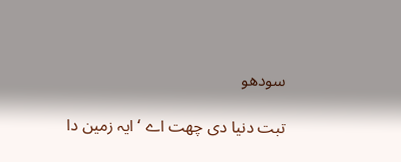سودھو

تبت دنیا دی چھت اے ‘ ایہ زمین دا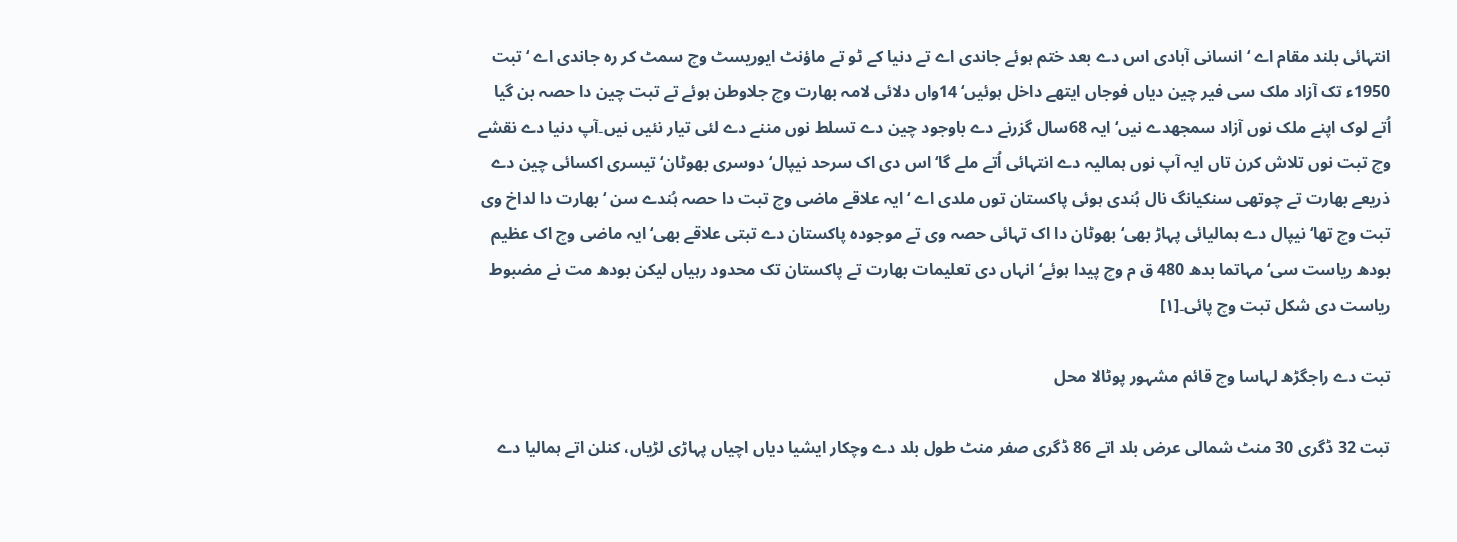انتہائی بلند مقام اے ‘ انسانی آبادی اس دے بعد ختم ہوئے جاندی اے تے دنیا کے ٹو تے ماؤنٹ ایوریسٹ وچ سمٹ کر رہ جاندی اے ‘ تبت 1950ء تک آزاد ملک سی فیر چین دیاں فوجاں ایتھے داخل ہوئیں‘ 14واں دلائی لامہ بھارت وچ جلاوطن ہوئے تے تبت چین دا حصہ بن گیا اُتے لوک اپنے ملک نوں آزاد سمجھدے نيں‘ ایہ 68سال گزرنے دے باوجود چین دے تسلط نوں مننے دے لئی تیار نئيں نيں۔آپ دنیا دے نقشے وچ تبت نوں تلاش کرن تاں ایہ آپ نوں ہمالیہ دے انتہائی اُتے ملے گا‘ اس دی اک سرحد نیپال‘ دوسری بھوٹان‘ تیسری اکسائی چین دے ذریعے بھارت تے چوتھی سنکیانگ نال ہُندی ہوئی پاکستان توں ملدی اے ‘ ایہ علاقے ماضی وچ تبت دا حصہ ہُندے سن ‘ بھارت دا لداخ وی تبت وچ تھا‘ نیپال دے ہمالیائی پہاڑ بھی‘ بھوٹان دا اک تہائی حصہ وی تے موجودہ پاکستان دے تبتی علاقے بھی‘ ایہ ماضی وچ اک عظیم بودھ ریاست سی‘ مہاتما بدھ 480 ق م وچ پیدا ہوئے‘ انہاں دی تعلیمات بھارت تے پاکستان تک محدود رہیاں لیکن بودھ مت نے مضبوط ریاست دی شکل تبت وچ پائی۔[۱]

تبت دے راجگڑھ لہاسا وچ قائم مشہور پوٹالا محل

تبت 32 ڈگری 30 منٹ شمالی عرض بلد اتے 86 ڈگری صفر منٹ طول بلد دے وچکار ایشیا دیاں اچیاں پہاڑی لڑیاں، کنلن اتے ہمالیا دے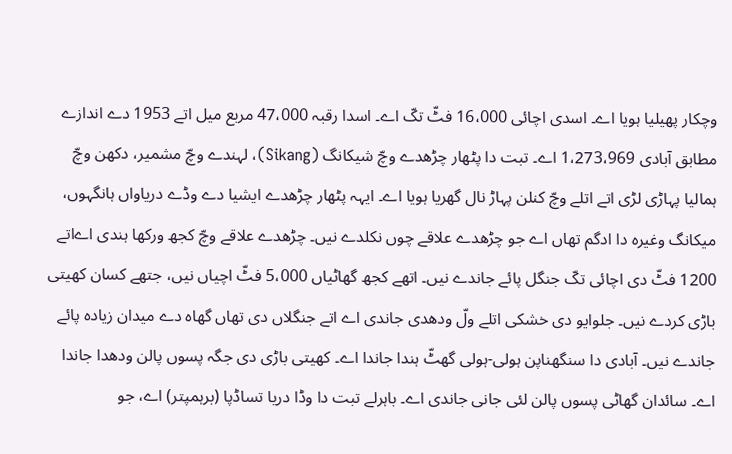وچکار پھیلیا ہویا اے۔ اسدی اچائی 16،000 فٹّ تکّ اے۔ اسدا رقبہ 47،000 مربع میل اتے 1953 دے اندازے مطابق آبادی 1،273،969 اے۔ تبت دا پٹھار چڑھدے وچّ شیکانگ (Sikang)، لہندے وچّ مشمیر، دکھن وچّ ہمالیا پہاڑی لڑی اتے اتلے وچّ کنلن پہاڑ نال گھریا ہویا اے۔ ایہہ پٹھار چڑھدے ایشیا دے وڈے دریاواں ہانگہوں، میکانگ وغیرہ دا ادگم تھاں اے جو چڑھدے علاقے چوں نکلدے نیں۔ چڑھدے علاقے وچّ کجھ ورکھا ہندی اےاتے 1200 فٹّ دی اچائی تکّ جنگل پائے جاندے نیں۔ اتھے کجھ گھاٹیاں 5،000 فٹّ اچیاں نیں، جتھے کسان کھیتی باڑی کردے نیں۔ جلوایو دی خشکی اتلے ولّ ودھدی جاندی اے اتے جنگلاں دی تھاں گھاہ دے میدان زیادہ پائے جاندے نیں۔ آبادی دا سنگھناپن ہولی-ہولی گھٹّ ہندا جاندا اے۔ کھیتی باڑی دی جگہ پسوں پالن ودھدا جاندا اے۔ سائدان گھاٹی پسوں پالن لئی جانی جاندی اے۔ باہرلے تبت دا وڈا دریا تساڈپا (برہمپتر) اے، جو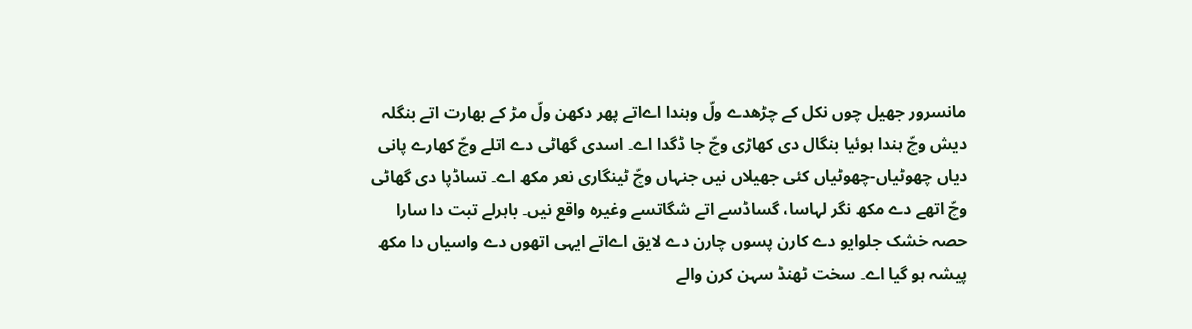مانسرور جھیل چوں نکل کے چڑھدے ولّ وہندا اےاتے پھر دکھن ولّ مڑ کے بھارت اتے بنگلہ دیش وچّ ہندا ہوئیا بنگال دی کھاڑی وچّ جا ڈگدا اے۔ اسدی گھاٹی دے اتلے وچّ کھارے پانی دیاں چھوٹیاں-چھوٹیاں کئی جھیلاں نیں جنہاں وچّ ٹینگاری نعر مکھ اے۔ تساڈپا دی گھاٹی وچّ اتھے دے مکھ نگر لہاسا، گساڈسے اتے شگاتسے وغیرہ واقع نیں۔ باہرلے تبت دا سارا حصہ خشک جلوایو دے کارن پسوں چارن دے لایق اےاتے ایہی اتھوں دے واسیاں دا مکھ پیشہ ہو گیا اے۔ سخت ٹھنڈ سہن کرن والے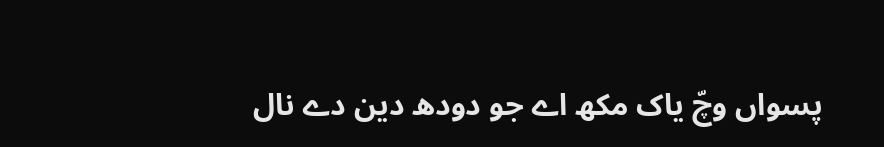پسواں وچّ یاک مکھ اے جو دودھ دین دے نال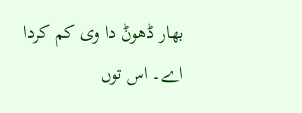بھار ڈھوݨ دا وی کم کردا اے۔ اس توں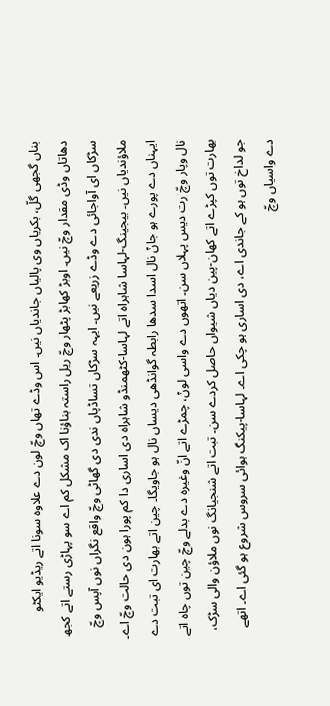بناں گجھی گلّ، بکریاں وی پالیاں جاندیاں نیں۔ اس وڈے تھاں وچّ لون دے علاوہ سونا اتے ریڈیو ایکٹو دھاتاں وڈی مقدار وچّ نیں۔ اوبڑ کھابڑ پٹھار وچّ ریل راستہ بناؤنا اک مشکل کم اے سو پہاڑی رستے اتے کجھ سڑکاں ای آواجائی دے وڈے زریعے نیں۔ ایہہ سڑکاں تساڈپاں ندی دی گھاٹی وچّ واقع نگراں نوں آپس وچّ ملاؤندیاں نیں۔ بیجینگ-لہاسا شاہراہ اتے لہاسا-کٹھمنڈو شاہراہ دی اساری دا کم پورا ہون دی حالت وچّ اے۔ ایہناں دے پورے ہو جاݨ نال اسدا سدھا رابطہ گوانڈھی دیساں نال ہو جاویگا۔ چین اتے بھارت ای تبت دے نال وپار وچّ رت دیس پہلاں سن۔ اتھوں دے واسی لوݨ، چمڑے اتے انّ وغیرہ دے بدلے وچّ چین توں چاہ اتے بھارت توں کپڑے اتے کھان-پین دیاں شیواں حاصل کردے سن۔ تبت اتے شنجیانگ نوں ملاؤن والی سڑک، جو لداخ توں ہو کے جاندی اے، دی اساری ہو چکی اے۔ لہاسا-پیکنگ ہوائی سروس شروع ہو گئی اے۔ اتھے دے واسیاں وچّ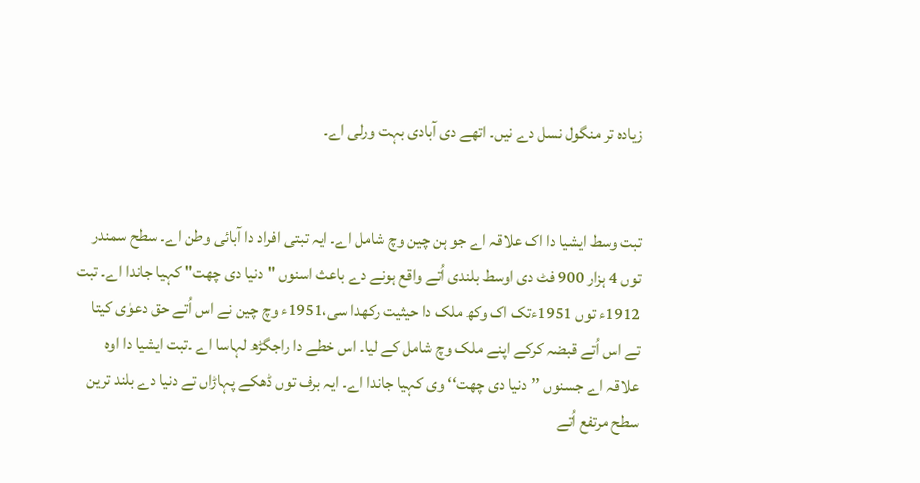زیادہ تر منگول نسل دے نیں۔ اتھے دی آبادی بہت ورلی اے۔


تبت وسط ایشیا دا اک علاقہ اے جو ہن چین وچ شامل اے۔ ایہ تبتی افراد دا آبائی وطن اے۔ سطح سمندر توں 4 ہزار 900 فٹ دی اوسط بلندی اُتے واقع ہونے دے باعث اسنوں "دنیا دی چھت" کہیا جاندا اے۔ تبت 1912ء توں 1951ءتک اک وکھ ملک دا حیثیت رکھدا سی،1951ء وچ چین نے اس اُتے حق دعوٰی کيتا تے اس اُتے قبضہ کرکے اپنے ملک وچ شامل کے لیا۔ اس خطے دا راجگڑھ لہاسا اے ۔تبت ایشیا دا اوہ علاقہ اے جسنوں ’’دنیا دی چھت‘‘ وی کہیا جاندا اے۔ ایہ برف توں ڈھکے پہاڑاں تے دنیا دے بلند ترین سطح مرتفع اُتے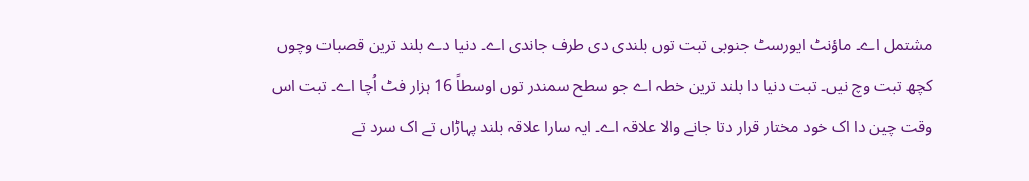مشتمل اے۔ ماؤنٹ ایورسٹ جنوبی تبت توں بلندی دی طرف جاندی اے۔ دنیا دے بلند ترین قصبات وچوں کچھ تبت وچ نيں۔ تبت دنیا دا بلند ترین خطہ اے جو سطح سمندر توں اوسطاً 16 ہزار فٹ اُچا اے۔ تبت اس وقت چین دا اک خود مختار قرار دتا جانے والا علاقہ اے۔ ایہ سارا علاقہ بلند پہاڑاں تے اک سرد تے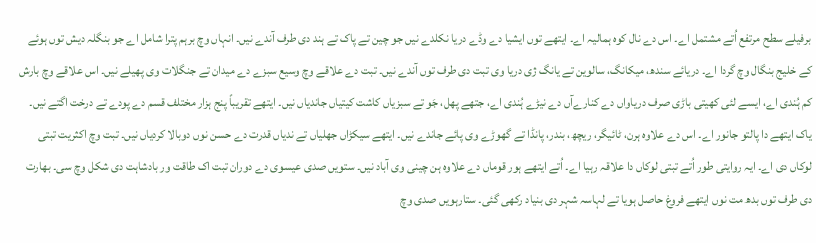برفیلے سطح مرتفع اُتے مشتمل اے۔ اس دے نال کوہ ہمالیہ اے۔ ایتھے توں ایشیا دے وڈے دریا نکلدے نيں جو چین تے پاک تے ہند دی طرف آندے نيں۔ انہاں وچ برہم پترا شامل اے جو بنگلہ دیش توں ہوئے کے خلیج بنگال وچ گردا اے۔ دریائے سندھ، میکانگ، سالوین تے یانگ ژی دریا وی تبت دی طرف توں آندے نيں۔ تبت دے علاقے وچ وسیع سبزے دے میدان تے جنگلات وی پھیلے نيں۔ اس علاقے وچ بارش کم ہُندی اے، ايسے لئی کھیتی باڑی صرف دریاواں دے کنارےآں دے نیڑے ہُندی اے، جتھے پھل، جَو تے سبزیاں کاشت کيتیاں جاندیاں نيں۔ ایتھے تقریباً پنج ہزار مختلف قسم دے پودے تے درخت اگتے نيں۔ یاک ایتھے دا پالتو جانور اے۔ اس دے علاوہ ہرن، ٹائیگر، ریچھ، بندر، پانڈا تے گھوڑے وی پائے جاندے نيں۔ ایتھے سیکڑاں جھلیاں تے ندیاں قدرت دے حسن نوں دوبالا کردیاں نيں۔ تبت وچ اکثریت تبتی لوکاں دی اے۔ ایہ روايتی طور اُتے تبتی لوکاں دا علاقہ رہیا اے۔ اُتے ایتھے ہور قوماں دے علاوہ ہن چینی وی آباد نيں۔ ستويں صدی عیسوی دے دوران تبت اک طاقت ور بادشاہت دی شکل وچ سی۔ بھارت دی طرف توں بدھ مت نوں ایتھے فروغ حاصل ہويا تے لہاسہ شہر دی بنیاد رکھی گئی۔ ستارہويں صدی وچ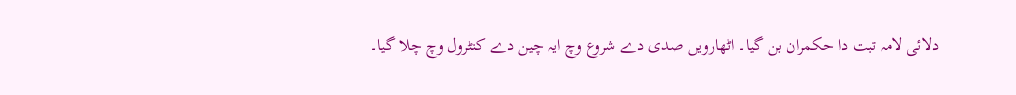دلائی لامہ تبت دا حکمران بن گیا۔ اٹھارويں صدی دے شروع وچ ایہ چین دے کنٹرول وچ چلا گیا۔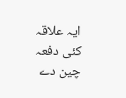ایہ علاقہ کئی دفعہ چین دے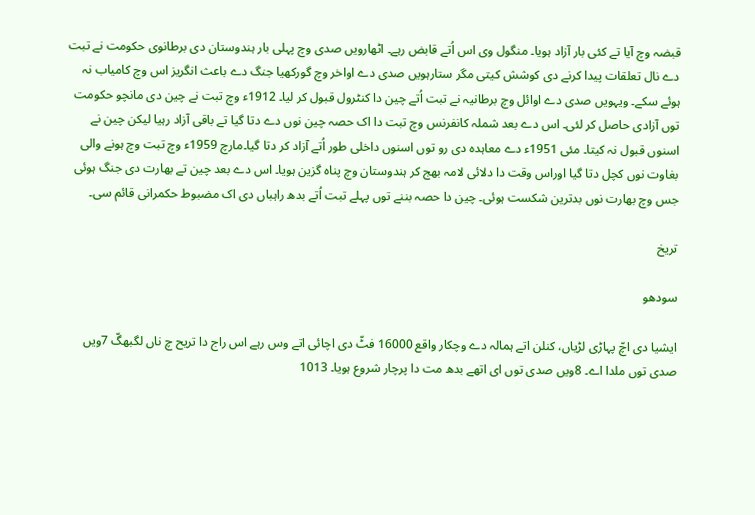قبضہ وچ آیا تے کئی بار آزاد ہويا۔ منگول وی اس اُتے قابض رہے۔ اٹھارويں صدی وچ پہلی بار ہندوستان دی برطانوی حکومت نے تبت دے نال تعلقات پیدا کرنے دی کوشش کيتی مگر ستارہويں صدی دے اواخر وچ گورکھیا جنگ دے باعث انگریز اس وچ کامیاب نہ ہوئے سکے۔ ویہويں صدی دے اوائل وچ برطانیہ نے تبت اُتے چین دا کنٹرول قبول کر ليا۔ 1912ء وچ تبت نے چین دی مانچو حکومت توں آزادی حاصل کر لئی۔ اس دے بعد شملہ کانفرنس وچ تبت دا اک حصہ چین نوں دے دتا گیا تے باقی آزاد رہیا لیکن چین نے اسنوں قبول نہ کيتا۔ مئی 1951ء دے معاہدہ دی رو توں اسنوں داخلی طور اُتے آزاد کر دتا گیا۔مارچ 1959ء وچ تبت وچ ہونے والی بغاوت نوں کچل دتا گیا اوراس وقت دا دلائی لامہ بھج کر ہندوستان وچ پناہ گزین ہويا۔ اس دے بعد چین تے بھارت دی جنگ ہوئی جس وچ بھارت نوں بدترین شکست ہوئی۔ چین دا حصہ بننے توں پہلے تبت اُتے بدھ راہباں دی اک مضبوط حکمرانی قائم سی۔

تریخ

سودھو

ایشیا دی اچّ پہاڑی لڑیاں، کنلن اتے ہمالہ دے وچکار واقع 16000 فٹّ دی اچائی اتے وس رہے اس راج دا تریح چ ناں لگبھگّ 7ویں صدی توں ملدا اے۔ 8ویں صدی توں ای اتھے بدھ مت دا پرچار شروع ہویا۔ 1013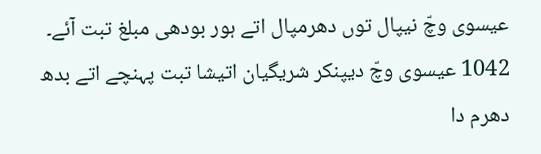عیسوی وچّ نیپال توں دھرمپال اتے ہور بودھی مبلغ تبت آئے۔ 1042 عیسوی وچّ دیپنکر شریگیان اتیشا تبت پہنچے اتے بدھ دھرم دا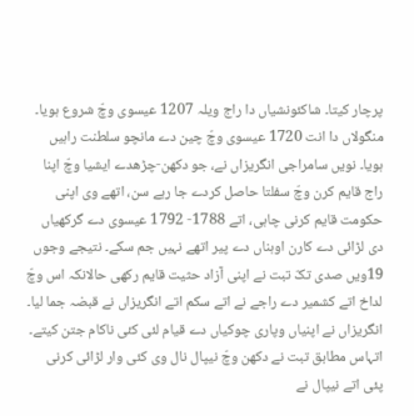پرچار کیتا۔ شاکئونشیاں دا راج ویلہ 1207 عیسوی وچّ شروع ہویا۔ منگولاں دا انت 1720 عیسوی وچّ چین دے مانچو سلطنت راہیں ہویا۔ نویں سامراجی انگریزاں نے، جو دکھن-چڑھدے ایشیا وچّ اپنا راج قایم کرن وچّ سفلتا حاصل کردے جا رہے سن، اتھے وی اپنی حکومت قایم کرنی چاہی، اتے 1788- 1792 عیسوی دے گرکھیاں دی لڑائی دے کارن اوہناں دے پیر اتھے نہیں جم سکے۔ نتیجے وجوں 19ویں صدی تکّ تبت نے اپنی آزاد حثیت قایم رکھی حالانکہ اس وچّ لداخ اتے کشمیر دے راجے نے اتے سکم اتے انگریزاں نے قبضہ جما لیا۔ انگریزاں نے اپنیاں وپاری چوکیاں دے قیام لئی کئی ناکام جتن کیتے۔ اتہاس مطابق تبت نے دکھن وچّ نیپال نال وی کئی وار لڑائی کرنی پئی اتے نیپال نے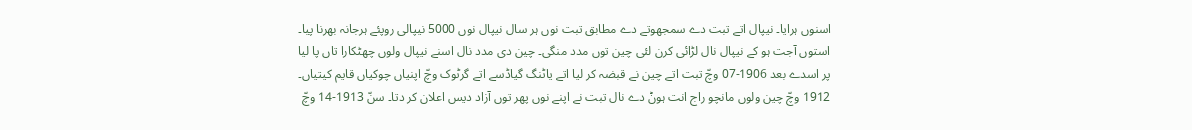اسنوں ہرایا۔ نیپال اتے تبت دے سمجھوتے دے مطابق تبت نوں ہر سال نیپال نوں 5000 نیپالی روپئے ہرجانہ بھرنا پیا۔ استوں آجت ہو کے نیپال نال لڑائی کرن لئی چین توں مدد منگی۔ چین دی مدد نال اسنے نیپال ولوں چھٹکارا تاں پا لیا پر اسدے بعد 1906-07 وچّ تبت اتے چین نے قبضہ کر لیا اتے یاٹنگ گیاڈسے اتے گرٹوک وچّ اپنیاں چوکیاں قایم کیتیاں۔ 1912 وچّ چین ولوں مانچو راج انت ہوݨ دے نال تبت نے اپنے نوں پھر توں آزاد دیس اعلان کر دتا۔ سنّ 1913-14 وچّ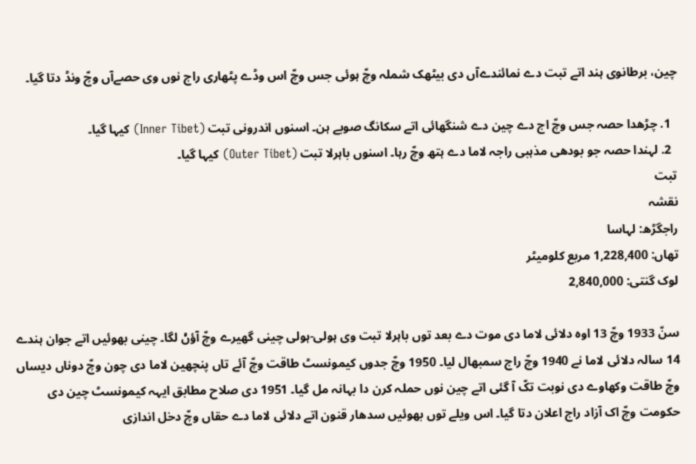چین، برطانوی ہند اتے تبت دے نمائندےآں دی بیٹھک شملہ وچّ ہوئی جس وچّ اس وڈے پٹھاری راج نوں وی حصےآں وچّ ونڈ دتا گیا۔

  1. چڑھدا حصہ جس وچّ اج دے چین دے شنگھائی اتے سکانگ صوبے ہن۔ اسنوں اندرونی تبت (Inner Tibet) کیہا گیا۔
  2. لہندا حصہ جو بودھی مذہبی راجہ لاما دے ہتھ وچّ رہا۔ اسنوں باہرلا تبت (Outer Tibet) کیہا گیا۔
تبت
نقشہ
راجگڑھ: لہاسا
تھاں: 1,228,400 مربع کلومیٹر
لوک گنتی: 2,840,000

سنّ 1933 وچّ 13 اوہ دلائی لاما دی موت دے بعد توں باہرلا تبت وی ہولی-ہولی چینی گھیرے وچّ آؤݨ لگا۔ چینی بھوئیں اتے جوان ہندے 14 سالہ دلائی لاما نے 1940 وچّ راج سمبھال لیا۔ 1950 وچّ جدوں کیمونسٹ طاقت وچّ آئے تاں پنچھین لاما دی چون وچّ دوناں دیساں وچّ طاقت وکھاوے دی نوبت تکّ آ گئی اتے چین نوں حملہ کرن دا بہانہ مل گیا۔ 1951 دی صلاح مطابق ایہہ کیمونسٹ چین دی حکومت وچّ اک آزاد راج اعلان دتا گیا۔ اس ویلے توں بھوئیں سدھار قنون اتے دلائی لاما دے حقاں وچّ دخل اندازی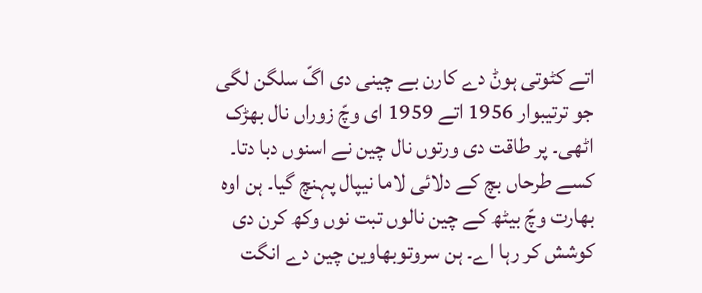اتے کٹوتی ہوݨ دے کارن بے چینی دی اگّ سلگن لگی جو ترتیبوار 1956 اتے 1959 ای وچّ زوراں نال بھڑک اٹھی۔ پر طاقت دی ورتوں نال چین نے اسنوں دبا دتا۔ کسے طرحاں بچ کے دلائی لاما نیپال پہنچ گیا۔ ہن اوہ بھارت وچّ بیٹھ کے چین نالوں تبت نوں وکھ کرن دی کوشش کر‍ رہا اے۔ ہن سروتوبھاوین چین دے انگت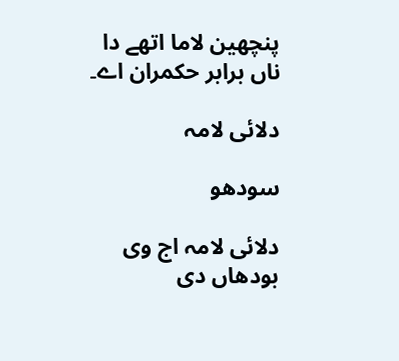پنچھین لاما اتھے دا ناں برابر حکمران اے۔

دلائی لامہ

سودھو

دلائی لامہ اج وی بودھاں دی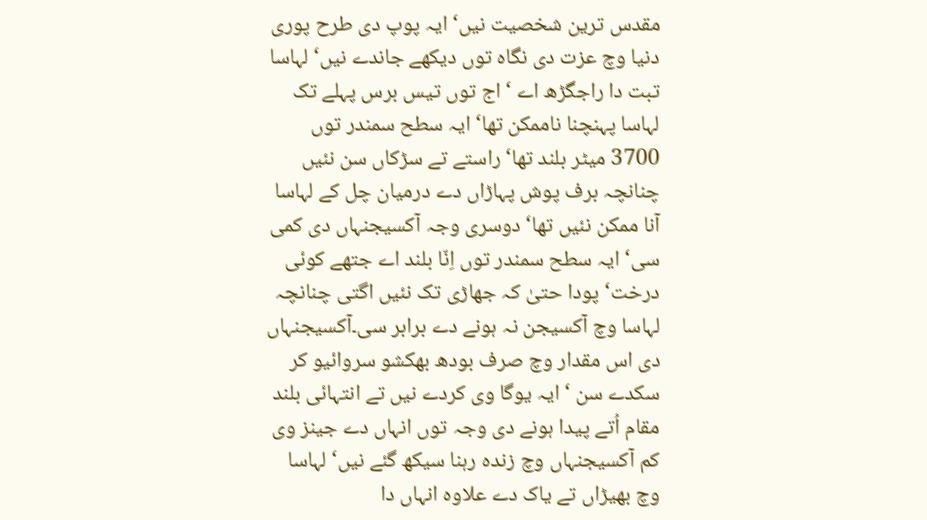مقدس ترین شخصیت نيں‘ ایہ پوپ دی طرح پوری دنیا وچ عزت دی نگاہ توں دیکھے جاندے نيں‘ لہاسا تبت دا راجگڑھ اے ‘ اج توں تیس برس پہلے تک لہاسا پہنچنا ناممکن تھا‘ ایہ سطح سمندر توں 3700 میٹر بلند تھا‘ راستے تے سڑکاں سن نئيں چنانچہ برف پوش پہاڑاں دے درمیان چل کے لہاسا آنا ممکن نئيں تھا‘ دوسری وجہ آکسیجنہاں دی کمی سی‘ ایہ سطح سمندر توں اِنّا بلند اے جتھے کوئی درخت‘ پودا حتیٰ کہ جھاڑی تک نئيں اگتی چنانچہ لہاسا وچ آکسیجن نہ ہونے دے برابر سی۔آکسیجنہاں دی اس مقدار وچ صرف بودھ بھکشو سروائیو کر سکدے سن ‘ ایہ یوگا وی کردے نيں تے انتہائی بلند مقام اُتے پیدا ہونے دی وجہ توں انہاں دے جینز وی کم آکسیجنہاں وچ زندہ رہنا سیکھ گئے نيں‘ لہاسا وچ بھیڑاں تے یاک دے علاوہ انہاں دا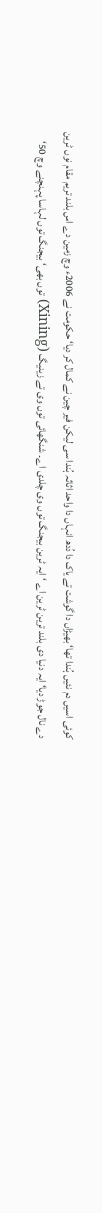کوئی اسيں دم نئيں ہُندا تھا‘ بھیڑاں دا گوشت تے یاک دا دُدھ انہاں دا واحد اثاثہ ہُندا سی لیکن فیر چین نے کمال کر دیا‘ حکومت نے 2006ء وچ زمین دے اس بلند تریم مقام نوں ٹرین دے نال جوڑ دیا‘ ایہ دنیا دی بلند ترین ٹرین اے ‘ ایہ ٹرین بیجنگ توں وی چلدی اے۔ شنگھائی توں وی تے زینیگ (Xining) توں بھی‘ بیجنگ توں لہاسا پہنچنے وچ 50‘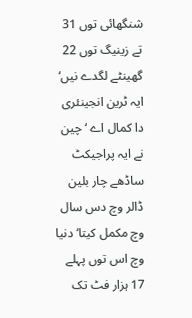شنگھائی توں 31 تے زینیگ توں 22 گھینٹے لگدے نيں‘ ایہ ٹرین انجینئری دا کمال اے ‘ چین نے ایہ پراجیکٹ ساڈھے چار بلین ڈالر وچ دس سال وچ مکمل کيتا‘ دنیا وچ اس توں پہلے 17 ہزار فٹ تک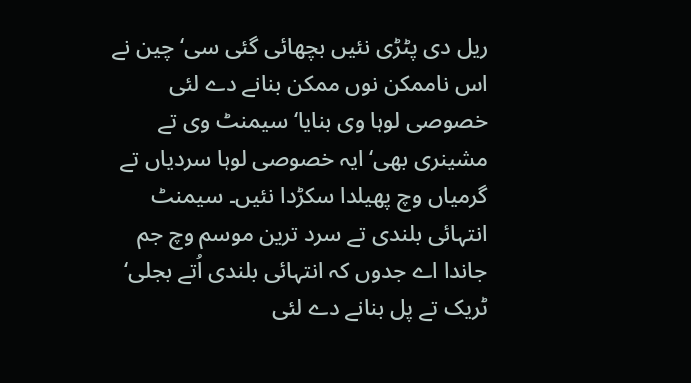ریل دی پٹڑی نئيں بچھائی گئی سی‘ چین نے اس ناممکن نوں ممکن بنانے دے لئی خصوصی لوہا وی بنایا‘ سیمنٹ وی تے مشینری بھی‘ ایہ خصوصی لوہا سردیاں تے گرمیاں وچ پھیلدا سکڑدا نئيں۔ سیمنٹ انتہائی بلندی تے سرد ترین موسم وچ جم جاندا اے جدوں کہ انتہائی بلندی اُتے بجلی‘ ٹریک تے پل بنانے دے لئی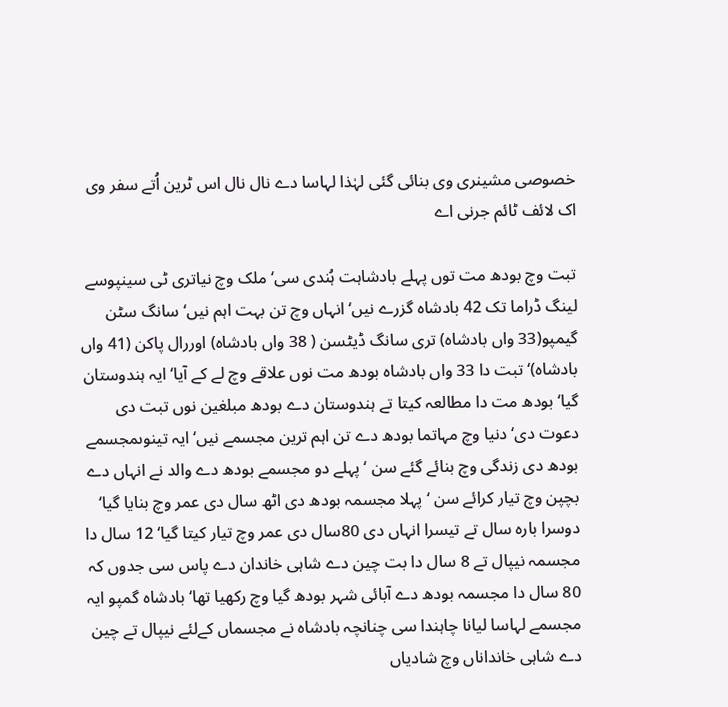خصوصی مشینری وی بنائی گئی لہٰذا لہاسا دے نال نال اس ٹرین اُتے سفر وی اک لائف ٹائم جرنی اے

تبت وچ بودھ مت توں پہلے بادشاہت ہُندی سی‘ملک وچ نیاتری ٹی سینپوسے لینگ ڈراما تک 42 بادشاہ گزرے نيں‘ انہاں وچ تن بہت اہم نيں‘ سانگ سٹن گیمپو(33 واں بادشاہ) تری سانگ ڈیٹسن ( 38 واں بادشاہ) اوررال پاکن (41 واں بادشاہ)‘ تبت دا 33 واں بادشاہ بودھ مت نوں علاقے وچ لے کے آیا‘ ایہ ہندوستان گیا‘ بودھ مت دا مطالعہ کيتا تے ہندوستان دے بودھ مبلغین نوں تبت دی دعوت دی‘ دنیا وچ مہاتما بودھ دے تن اہم ترین مجسمے نيں‘ ایہ تینوںمجسمے بودھ دی زندگی وچ بنائے گئے سن ‘ پہلے دو مجسمے بودھ دے والد نے انہاں دے بچپن وچ تیار کرائے سن ‘ پہلا مجسمہ بودھ دی اٹھ سال دی عمر وچ بنایا گیا‘ دوسرا بارہ سال تے تیسرا انہاں دی 80سال دی عمر وچ تیار کيتا گیا‘ 12 سال دا مجسمہ نیپال تے 8 سال دا بت چین دے شاہی خاندان دے پاس سی جدوں کہ 80 سال دا مجسمہ بودھ دے آبائی شہر بودھ گیا وچ رکھیا تھا‘ بادشاہ گمپو ایہ مجسمے لہاسا لیانا چاہندا سی چنانچہ بادشاہ نے مجسماں کےلئے نیپال تے چین دے شاہی خانداناں وچ شادیاں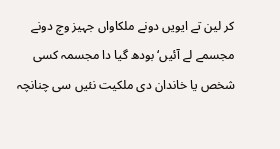کر لین تے ایويں دونے ملکاواں جہیز وچ دونے مجسمے لے آئیں‘ بودھ گیا دا مجسمہ کسی شخص یا خاندان دی ملکیت نئيں سی چنانچہ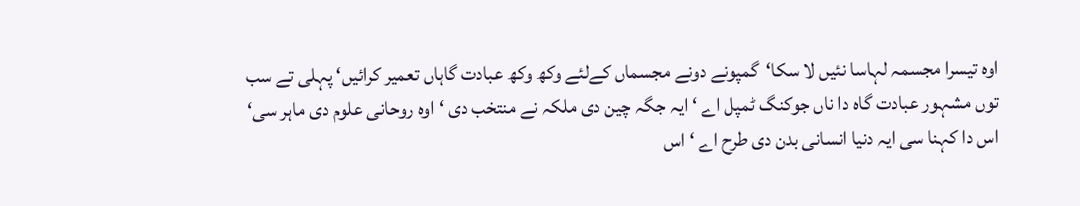اوہ تیسرا مجسمہ لہاسا نئيں لا سکا‘گمپونے دونے مجسماں کےلئے وکھ وکھ عبادت گاہاں تعمیر کرائیں‘ پہلی تے سب توں مشہور عبادت گاہ دا ناں جوکنگ ٹمپل اے ‘ ایہ جگہ چین دی ملکہ نے منتخب دی ‘ اوہ روحانی علوم دی ماہر سی‘ اس دا کہنا سی ایہ دنیا انسانی بدن دی طرح اے ‘ اس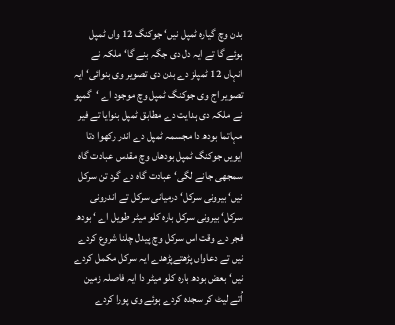بدن وچ گیارہ ٹمپل نيں‘ جوکنگ 12 واں ٹمپل ہوئے گا تے ایہ دل دی جگہ بنے گا‘ ملکہ نے انہاں 12 ٹمپلز دے بدن دی تصویر وی بنوائی‘ ایہ تصویر اج وی جوکنگ ٹمپل وچ موجود اے ‘گمپو نے ملکہ دی ہدایت دے مطابق ٹمپل بنوایا تے فیر مہاتما بودھ دا مجسمہ ٹمپل دے اندر رکھوا دتا ایويں جوکنگ ٹمپل بودھاں وچ مقدس عبادت گاہ سمجھی جانے لگی‘ عبادت گاہ دے گرد تن سرکل نيں‘ بیرونی سرکل‘ درمیانی سرکل تے اندرونی سرکل‘ بیرونی سرکل بارہ کلو میٹر طویل اے ‘ بودھ فجر دے وقت اس سرکل وچ پیدل چلنا شروع کردے نيں تے دعاواں پڑھتےپڑھدے ایہ سرکل مکمل کردے نيں‘ بعض بودھ بارہ کلو میٹر دا ایہ فاصلہ زمین اُتے لیٹ کر سجدہ کردے ہوئے وی پورا کردے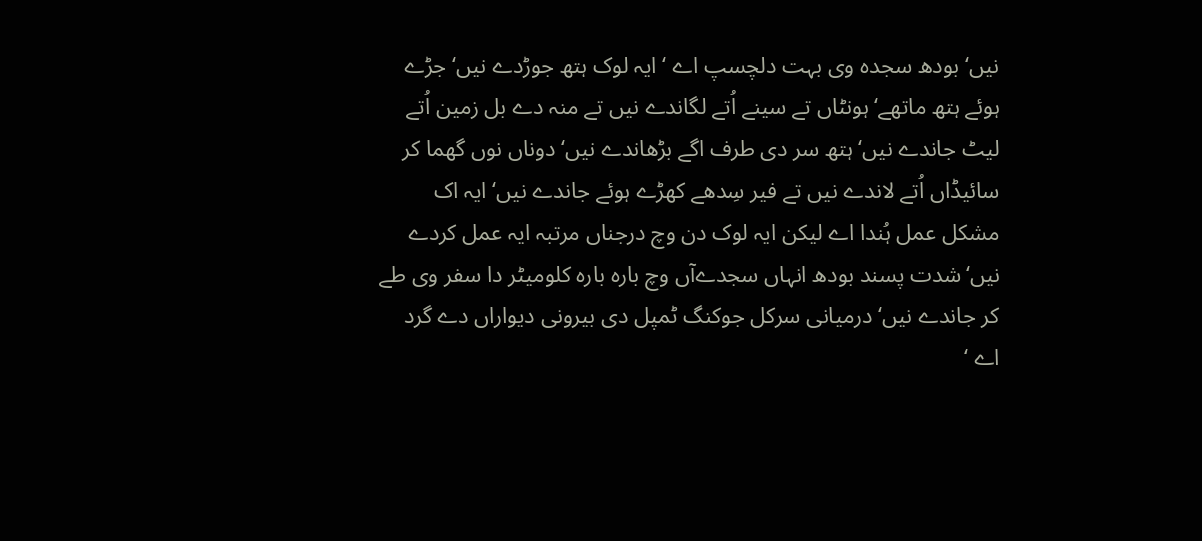نيں‘ بودھ سجدہ وی بہت دلچسپ اے ‘ ایہ لوک ہتھ جوڑدے نيں‘ جڑے ہوئے ہتھ ماتھے‘ ہونٹاں تے سینے اُتے لگاندے نيں تے منہ دے بل زمین اُتے لیٹ جاندے نيں‘ ہتھ سر دی طرف اگے بڑھاندے نيں‘ دوناں نوں گھما کر سائیڈاں اُتے لاندے نيں تے فیر سِدھے کھڑے ہوئے جاندے نيں‘ ایہ اک مشکل عمل ہُندا اے لیکن ایہ لوک دن وچ درجناں مرتبہ ایہ عمل کردے نيں‘شدت پسند بودھ انہاں سجدےآں وچ بارہ بارہ کلومیٹر دا سفر وی طے کر جاندے نيں‘ درمیانی سرکل جوکنگ ٹمپل دی بیرونی دیواراں دے گرد اے ‘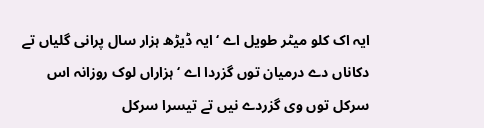ایہ اک کلو میٹر طویل اے ‘ ایہ ڈیڑھ ہزار سال پرانی گلیاں تے دکاناں دے درمیان توں گزردا اے ‘ ہزاراں لوک روزانہ اس سرکل توں وی گزردے نيں تے تیسرا سرکل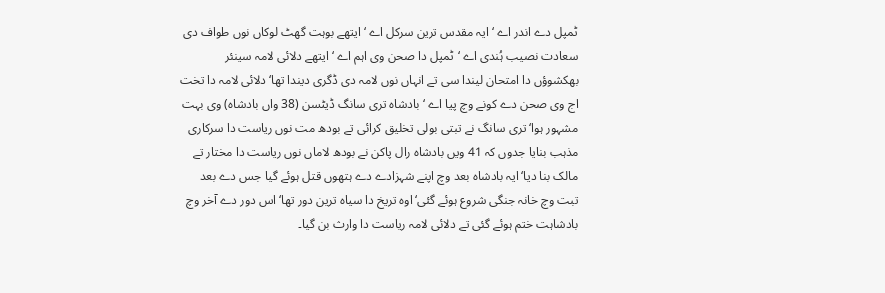ٹمپل دے اندر اے ‘ ایہ مقدس ترین سرکل اے ‘ ایتھے بوہت گھٹ لوکاں نوں طواف دی سعادت نصیب ہُندی اے ‘ٹمپل دا صحن وی اہم اے ‘ ایتھے دلائی لامہ سینئر بھکشوؤں دا امتحان لیندا سی تے انہاں نوں لامہ دی ڈگری دیندا تھا‘دلائی لامہ دا تخت اج وی صحن دے کونے وچ پيا اے ‘ بادشاہ تری سانگ ڈیٹسن (38 واں بادشاہ) وی بہت مشہور ہوا‘ تری سانگ نے تبتی بولی تخلیق کرائی تے بودھ مت نوں ریاست دا سرکاری مذہب بنایا جدوں کہ 41 ويں بادشاہ رال پاکن نے بودھ لاماں نوں ریاست دا مختار تے مالک بنا دیا‘ ایہ بادشاہ بعد وچ اپنے شہزادے دے ہتھوں قتل ہوئے گیا جس دے بعد تبت وچ خانہ جنگی شروع ہوئے گئی‘ اوہ تریخ دا سیاہ ترین دور تھا‘ اس دور دے آخر وچ بادشاہت ختم ہوئے گئی تے دلائی لامہ ریاست دا وارث بن گیا۔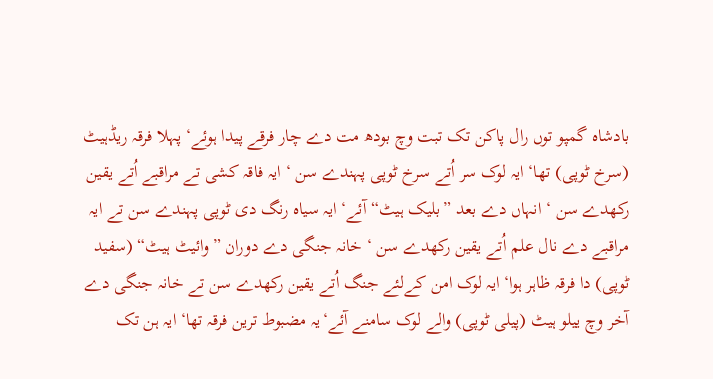بادشاہ گمپو توں رال پاکن تک تبت وچ بودھ مت دے چار فرقے پیدا ہوئے‘ پہلا فرقہ ریڈہیٹ (سرخ ٹوپی) تھا‘ ایہ لوک سر اُتے سرخ ٹوپی پہندے سن ‘ ایہ فاقہ کشی تے مراقبے اُتے یقین رکھدے سن ‘ انہاں دے بعد ”بلیک ہیٹ“ آئے‘ ایہ سیاہ رنگ دی ٹوپی پہندے سن تے ایہ مراقبے دے نال علم اُتے یقین رکھدے سن ‘ خانہ جنگی دے دوران ”وائیٹ ہیٹ“ (سفید ٹوپی) دا فرقہ ظاہر ہوا‘ ایہ لوک امن کےلئے جنگ اُتے یقین رکھدے سن تے خانہ جنگی دے آخر وچ ییلو ہیٹ (پیلی ٹوپی) والے لوک سامنے آئے‘یہ مضبوط ترین فرقہ تھا‘ ایہ ہن تک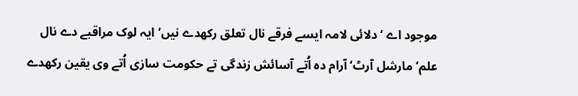موجود اے ‘ دلائی لامہ ايسے فرقے نال تعلق رکھدے نيں‘ ایہ لوک مراقبے دے نال علم‘ مارشل آرٹ‘ آرام دہ اُتے آسائش زندگی تے حکومت سازی اُتے وی یقین رکھدے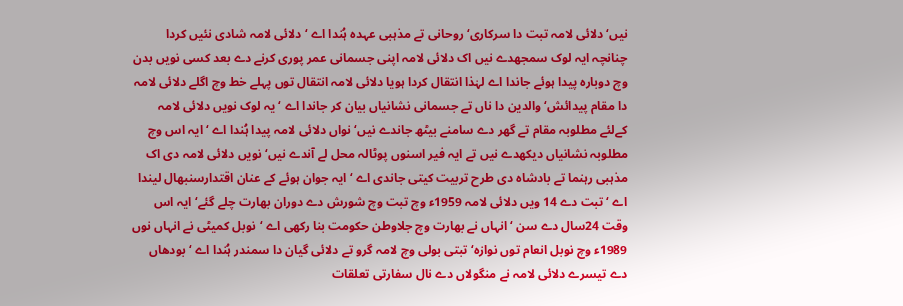نيں‘ دلائی لامہ تبت دا سرکاری‘ روحانی تے مذہبی عہدہ ہُندا اے ‘ دلائی لامہ شادی نئيں کردا چنانچہ ایہ لوک سمجھدے نيں اک دلائی لامہ اپنی جسمانی عمر پوری کرنے دے بعد کسی نويں بدن وچ دوبارہ پیدا ہوئے جاندا اے لہٰذا انتقال کردا ہويا دلائی لامہ انتقال توں پہلے خط وچ اگلے دلائی لامہ دا مقام پیدائش‘ والدین دا ناں تے جسمانی نشانیاں بیان کر جاندا اے ‘یہ لوک نويں دلائی لامہ کےلئے مطلوبہ مقام تے گھر دے سامنے بیٹھ جاندے نيں‘ نواں دلائی لامہ پیدا ہُندا اے ‘ ایہ اس وچ مطلوبہ نشانیاں دیکھدے نيں تے ایہ فیر اسنوں پوٹالہ محل لے آندے نيں‘ نويں دلائی لامہ دی اک مذہبی رہنما تے بادشاہ دی طرح تربیت کيتی جاندی اے ‘ ایہ جوان ہوئے کے عنان اقتدارسنبھال لیندا اے ‘ تبت دے 14 ويں دلائی لامہ 1959ء وچ تبت وچ شورش دے دوران بھارت چلے گئے‘ ایہ اس وقت 24سال دے سن ‘ انہاں نے بھارت وچ جلاوطن حکومت بنا رکھی اے ‘نوبل کمیٹی نے انہاں نوں 1989ء وچ نوبل انعام توں نوازہ‘ تبتی بولی وچ لامہ گرو تے دلائی گیان دا سمندر ہُندا اے ‘ بودھاں دے تیسرے دلائی لامہ نے منگولاں دے نال سفارتی تعلقات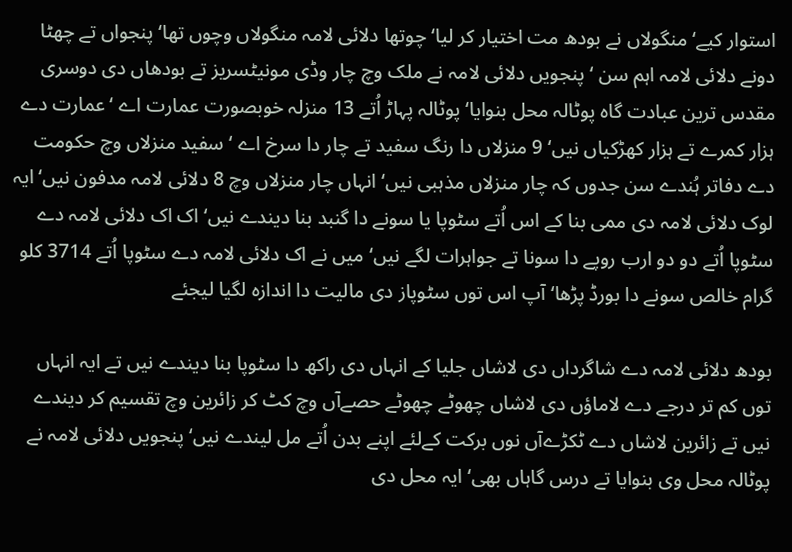استوار کیے‘ منگولاں نے بودھ مت اختیار کر لیا‘ چوتھا دلائی لامہ منگولاں وچوں تھا‘ پنجواں تے چھٹا دونے دلائی لامہ اہم سن ‘ پنجويں دلائی لامہ نے ملک وچ چار وڈی مونیٹسریز تے بودھاں دی دوسری مقدس ترین عبادت گاہ پوٹالہ محل بنوایا‘ پوٹالہ پہاڑ اُتے 13 منزلہ خوبصورت عمارت اے ‘عمارت دے ہزار کمرے تے ہزار کھڑکیاں نيں‘ 9 منزلاں دا رنگ سفید تے چار دا سرخ اے ‘ سفید منزلاں وچ حکومت دے دفاتر ہُندے سن جدوں کہ چار منزلاں مذہبی نيں‘ انہاں چار منزلاں وچ 8 دلائی لامہ مدفون نيں‘ ایہ لوک دلائی لامہ دی ممی بنا کے اس اُتے سٹوپا یا سونے دا گنبد بنا دیندے نيں‘ اک اک دلائی لامہ دے سٹوپا اُتے دو دو ارب روپے دا سونا تے جواہرات لگے نيں‘ميں نے اک دلائی لامہ دے سٹوپا اُتے 3714 کلو گرام خالص سونے دا بورڈ پڑھا‘ آپ اس توں سٹوپاز دی مالیت دا اندازہ لگیا لیجئے

بودھ دلائی لامہ دے شاگرداں دی لاشاں جلیا کے انہاں دی راکھ دا سٹوپا بنا دیندے نيں تے ایہ انہاں توں کم تر درجے دے لاماؤں دی لاشاں چھوٹے چھوٹے حصےآں وچ کٹ کر زائرین وچ تقسیم کر دیندے نيں تے زائرین لاشاں دے ٹکڑےآں نوں برکت کےلئے اپنے بدن اُتے مل لیندے نيں‘ پنجويں دلائی لامہ نے پوٹالہ محل وی بنوایا تے درس گاہاں بھی‘ ایہ محل دی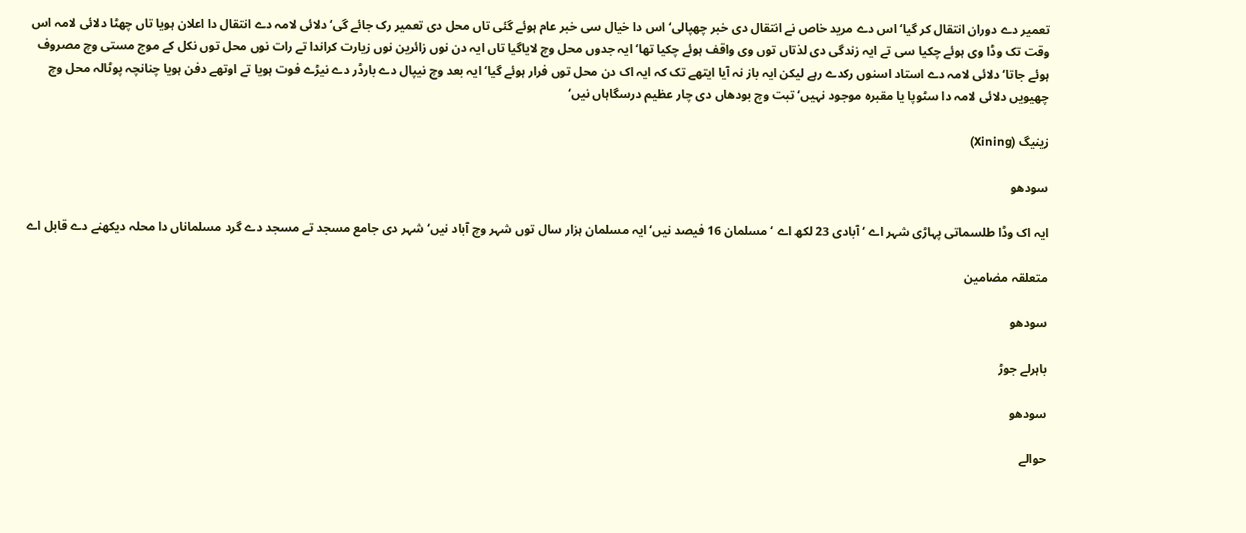تعمیر دے دوران انتقال کر گیا‘ اس دے مرید خاص نے انتقال دی خبر چھپالی‘ اس دا خیال سی خبر عام ہوئے گئی تاں محل دی تعمیر رک جائے گی‘دلائی لامہ دے انتقال دا اعلان ہويا تاں چھٹا دلائی لامہ اس وقت تک وڈا وی ہوئے چکيا سی تے ایہ زندگی دی لذتاں توں وی واقف ہوئے چکيا تھا‘ ایہ جدوں محل وچ لایاگیا تاں ایہ دن نوں زائرین نوں زیارت کراندا تے رات نوں محل توں نکل کے موج مستی وچ مصروف ہوئے جاتا‘ دلائی لامہ دے استاد اسنوں رکدے رہے لیکن ایہ باز نہ آیا ایتھے تک کہ ایہ اک دن محل توں فرار ہوئے گیا‘ ایہ بعد وچ نیپال دے بارڈر دے نیڑے فوت ہويا تے اوتھے دفن ہويا چنانچہ پوٹالہ محل وچ چھیويں دلائی لامہ دا سٹوپا یا مقبرہ موجود نہیں‘ تبت وچ بودھاں دی چار عظیم درسگاہاں نيں‘

زینیگ (Xining)

سودھو

ایہ اک وڈا طلسماتی پہاڑی شہر اے ‘ آبادی 23 لکھ اے ‘ مسلمان 16 فیصد نيں‘ ایہ مسلمان ہزار سال توں شہر وچ آباد نيں‘ شہر دی جامع مسجد تے مسجد دے گرد مسلماناں دا محلہ دیکھنے دے قابل اے

متعلقہ مضامین

سودھو

باہرلے جوڑ

سودھو

حوالے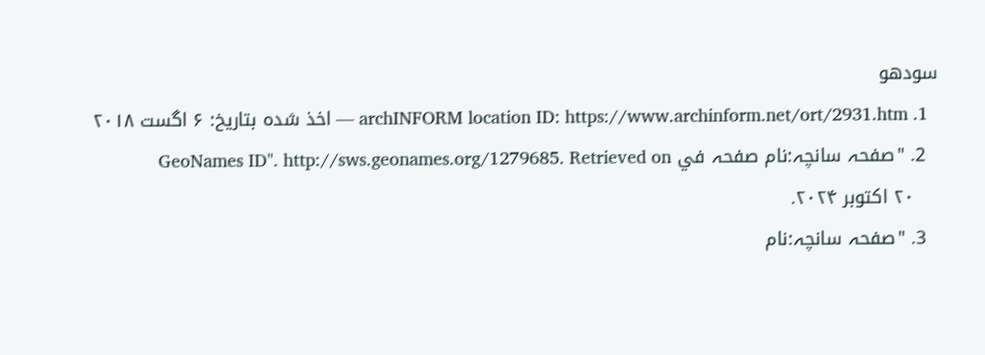سودھو
  1. archINFORM location ID: https://www.archinform.net/ort/2931.htm — اخذ شدہ بتاریخ: ۶ اگست ۲۰۱۸
  2. "صفحہ سانچہ:نام صفحہ في GeoNames ID". http://sws.geonames.org/1279685. Retrieved on
    ۲۰ اکتوبر ۲۰۲۴.
  3. "صفحہ سانچہ:نام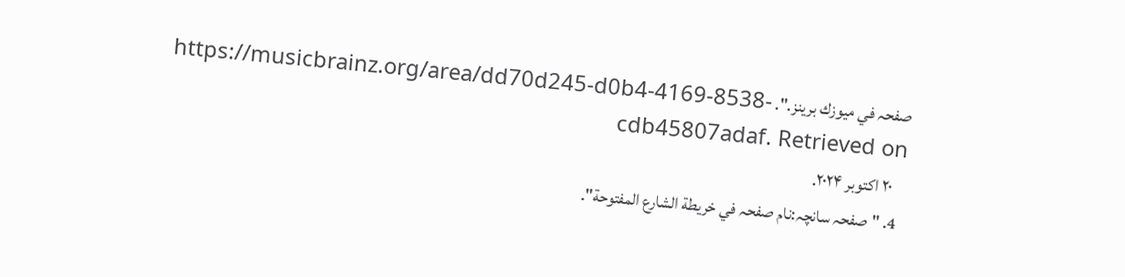صفحہ في ميوزك برينز.". https://musicbrainz.org/area/dd70d245-d0b4-4169-8538-cdb45807adaf. Retrieved on
    ۲۰ اکتوبر ۲۰۲۴.
  4. "صفحہ سانچہ:نام صفحہ في خريطة الشارع المفتوحة".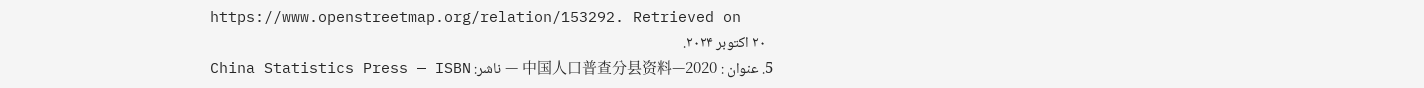https://www.openstreetmap.org/relation/153292. Retrieved on
    ۲۰ اکتوبر ۲۰۲۴.
  5. عنوان : 中国人口普查分县资料—2020 — ناشر: China Statistics Press — ISBN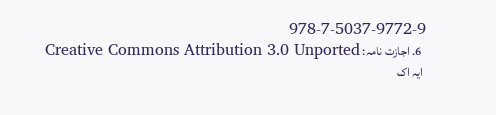978-7-5037-9772-9
  6. اجازت نامہ: Creative Commons Attribution 3.0 Unported
 ایہ اک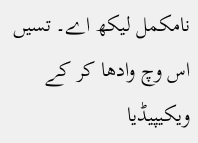نامکمل لیکھ اے۔ تسیں اس وچ وادھا کر کے ویکیپیڈیا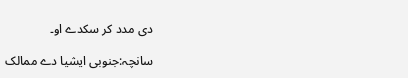دی مدد کر سکدے او۔

سانچہ:جنوبی ایشیا دے ممالک